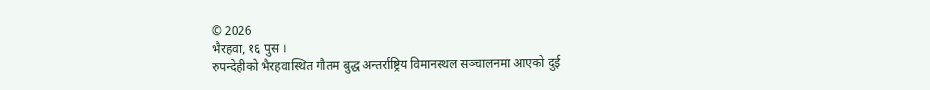© 2026
भैरहवा, १६ पुस ।
रुपन्देहीको भैरहवास्थित गौतम बुद्ध अन्तर्राष्ट्रिय विमानस्थल सञ्चालनमा आएको दुई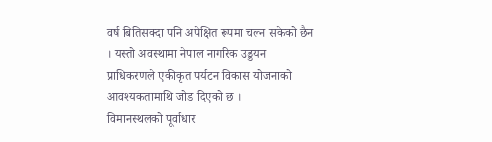वर्ष बितिसक्दा पनि अपेक्षित रूपमा चल्न सकेको छैन । यस्तो अवस्थामा नेपाल नागरिक उड्डयन प्राधिकरणले एकीकृत पर्यटन विकास योजनाको आवश्यकतामाथि जोड दिएको छ ।
विमानस्थलको पूर्वाधार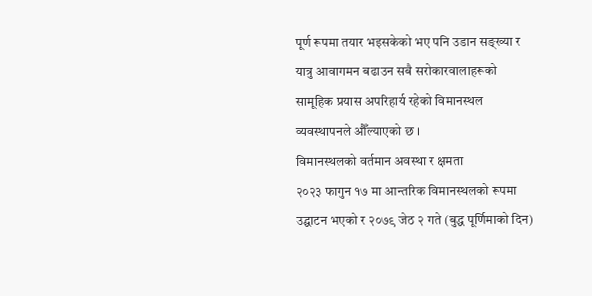पूर्ण रूपमा तयार भइसकेको भए पनि उडान सङ्ख्या र यात्रु आवागमन बढाउन सबै सरोकारवालाहरूको सामूहिक प्रयास अपरिहार्य रहेको विमानस्थल व्यवस्थापनले औँल्याएको छ ।
विमानस्थलको वर्तमान अवस्था र क्षमता
२०२३ फागुन १७ मा आन्तरिक विमानस्थलको रूपमा उद्घाटन भएको र २०७९ जेठ २ गते (बुद्ध पूर्णिमाको दिन)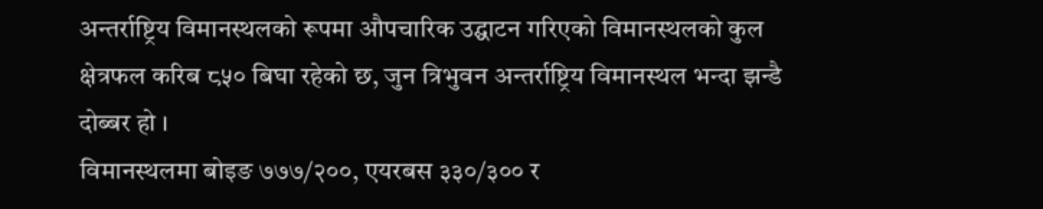अन्तर्राष्ट्रिय विमानस्थलको रूपमा औपचारिक उद्घाटन गरिएको विमानस्थलको कुल क्षेत्रफल करिब ८५० बिघा रहेको छ, जुन त्रिभुवन अन्तर्राष्ट्रिय विमानस्थल भन्दा झन्डै दोब्बर हो ।
विमानस्थलमा बोइङ ७७७/२००, एयरबस ३३०/३०० र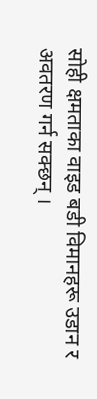सोही क्षमताका वाइड बडी विमानहरू उडान र अवतरण गर्न सक्छन् ।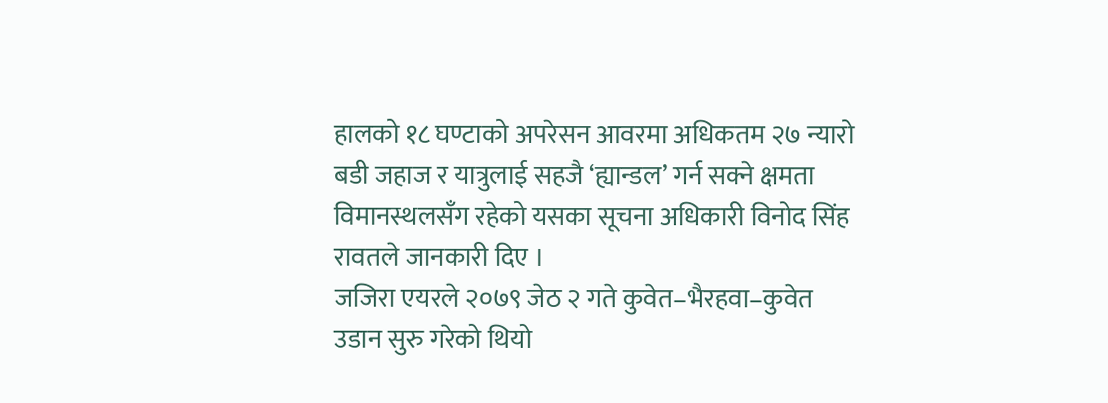हालको १८ घण्टाको अपरेसन आवरमा अधिकतम २७ न्यारो बडी जहाज र यात्रुलाई सहजै ‘ह्यान्डल’ गर्न सक्ने क्षमता विमानस्थलसँग रहेको यसका सूचना अधिकारी विनोद सिंह रावतले जानकारी दिए ।
जजिरा एयरले २०७९ जेठ २ गते कुवेत–भैरहवा–कुवेत उडान सुरु गरेको थियो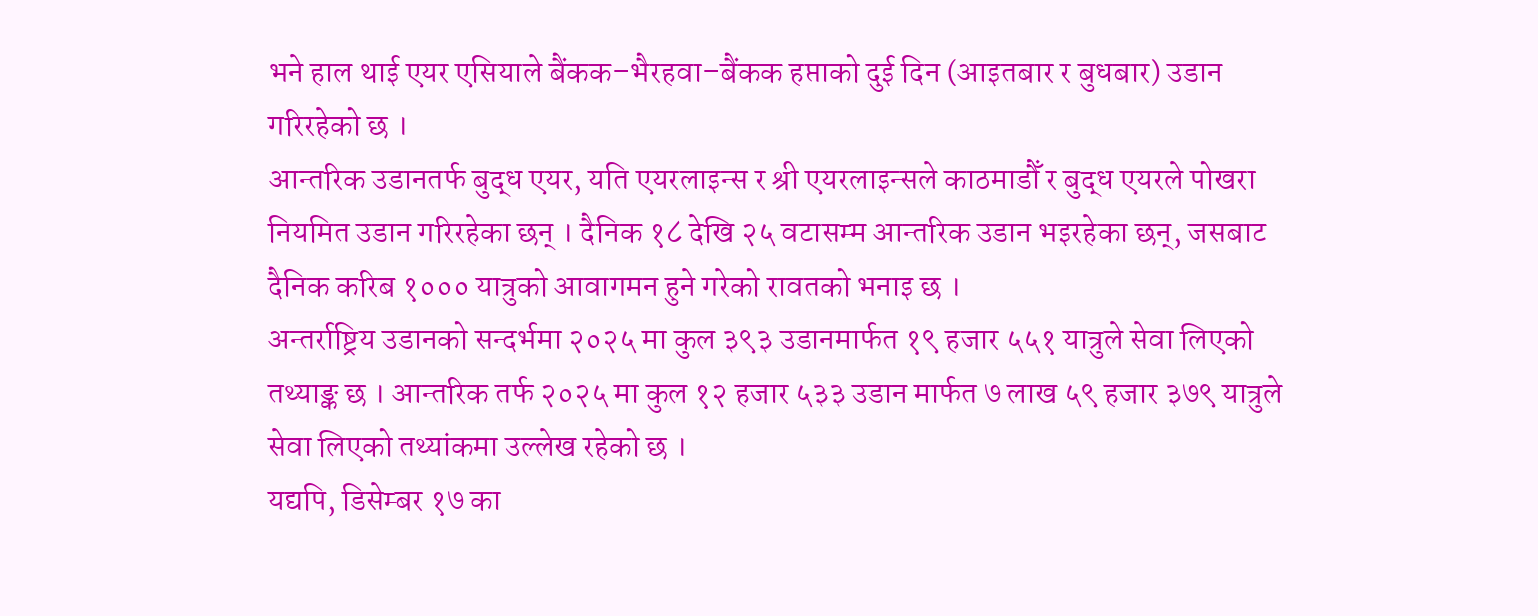भने हाल थाई एयर एसियाले बैंकक–भैरहवा–बैंकक हप्ताको दुई दिन (आइतबार र बुधबार) उडान गरिरहेको छ ।
आन्तरिक उडानतर्फ बुद्ध एयर, यति एयरलाइन्स र श्री एयरलाइन्सले काठमाडौँ र बुद्ध एयरले पोखरा नियमित उडान गरिरहेका छन् । दैनिक १८ देखि २५ वटासम्म आन्तरिक उडान भइरहेका छन्, जसबाट दैनिक करिब १००० यात्रुको आवागमन हुने गरेको रावतको भनाइ छ ।
अन्तर्राष्ट्रिय उडानको सन्दर्भमा २०२५ मा कुल ३९३ उडानमार्फत १९ हजार ५५१ यात्रुले सेवा लिएको तथ्याङ्क छ । आन्तरिक तर्फ २०२५ मा कुल १२ हजार ५३३ उडान मार्फत ७ लाख ५९ हजार ३७९ यात्रुले सेवा लिएको तथ्यांकमा उल्लेख रहेको छ ।
यद्यपि, डिसेम्बर १७ का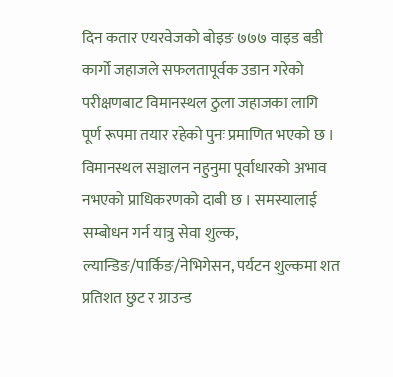दिन कतार एयरवेजको बोइङ ७७७ वाइड बडी कार्गो जहाजले सफलतापूर्वक उडान गरेको परीक्षणबाट विमानस्थल ठुला जहाजका लागि पूर्ण रूपमा तयार रहेको पुनः प्रमाणित भएको छ ।
विमानस्थल सञ्चालन नहुनुमा पूर्वाधारको अभाव नभएको प्राधिकरणको दाबी छ । समस्यालाई सम्बोधन गर्न यात्रु सेवा शुल्क, ल्यान्डिङ/पार्किङ/नेभिगेसन, पर्यटन शुल्कमा शत प्रतिशत छुट र ग्राउन्ड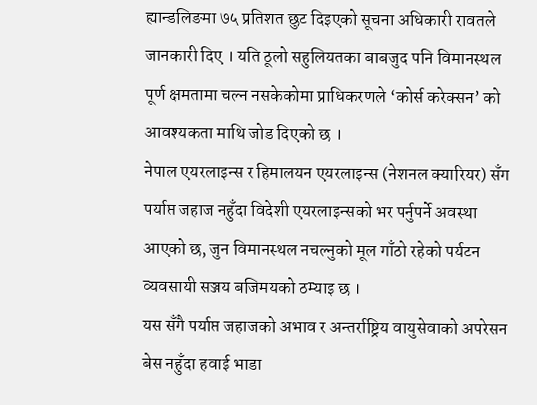ह्यान्डलिङमा ७५ प्रतिशत छुट दिइएको सूचना अधिकारी रावतले जानकारी दिए । यति ठूलो सहुलियतका बाबजुद पनि विमानस्थल पूर्ण क्षमतामा चल्न नसकेकोमा प्राधिकरणले ‘कोर्स करेक्सन’ को आवश्यकता माथि जोड दिएको छ ।
नेपाल एयरलाइन्स र हिमालयन एयरलाइन्स (नेशनल क्यारियर) सँग पर्याप्त जहाज नहुँदा विदेशी एयरलाइन्सको भर पर्नुपर्ने अवस्था आएको छ, जुन विमानस्थल नचल्नुको मूल गाँठो रहेको पर्यटन व्यवसायी सञ्जय बजिमयको ठम्याइ छ ।
यस सँगै पर्याप्त जहाजको अभाव र अन्तर्राष्ट्रिय वायुसेवाको अपरेसन बेस नहुँदा हवाई भाडा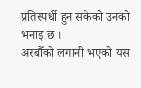प्रतिस्पर्धी हुन सकेको उनको भनाइ छ ।
अरबौँको लगानी भएको यस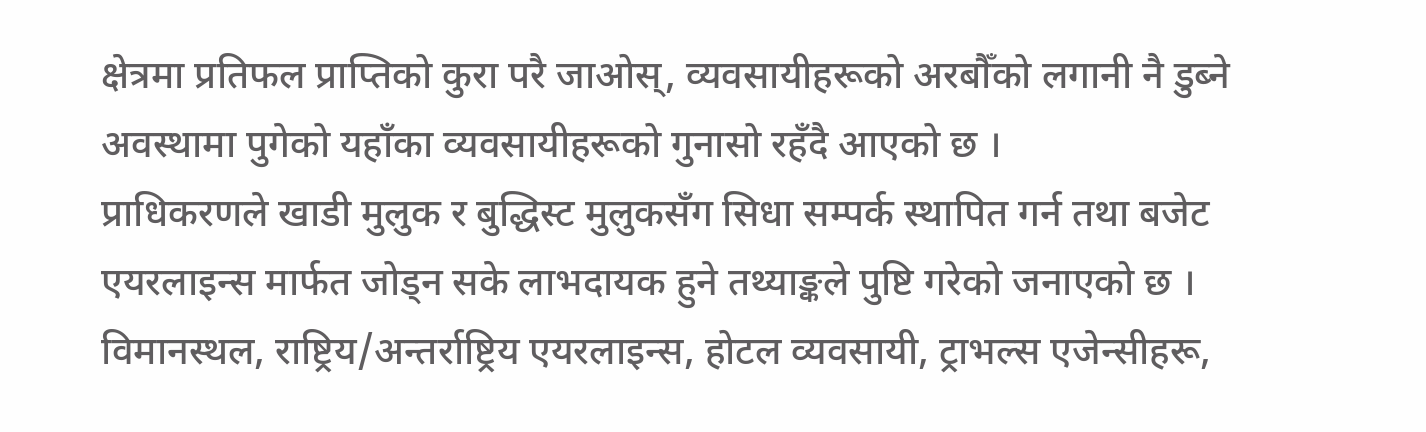क्षेत्रमा प्रतिफल प्राप्तिको कुरा परै जाओस्, व्यवसायीहरूको अरबौँको लगानी नै डुब्ने अवस्थामा पुगेको यहाँका व्यवसायीहरूको गुनासो रहँदै आएको छ ।
प्राधिकरणले खाडी मुलुक र बुद्धिस्ट मुलुकसँग सिधा सम्पर्क स्थापित गर्न तथा बजेट एयरलाइन्स मार्फत जोड्न सके लाभदायक हुने तथ्याङ्कले पुष्टि गरेको जनाएको छ ।
विमानस्थल, राष्ट्रिय/अन्तर्राष्ट्रिय एयरलाइन्स, होटल व्यवसायी, ट्राभल्स एजेन्सीहरू,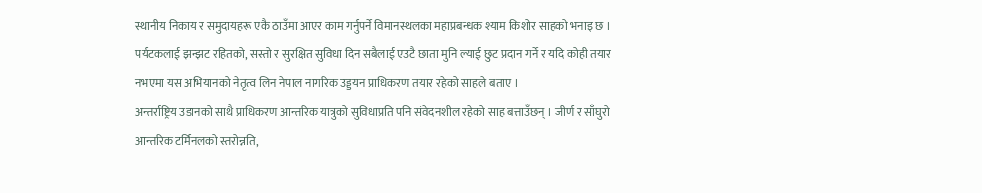स्थानीय निकाय र समुदायहरू एकै ठाउँमा आएर काम गर्नुपर्ने विमानस्थलका महाप्रबन्धक श्याम किशोर साहको भनाइ छ ।
पर्यटकलाई झन्झट रहितको, सस्तो र सुरक्षित सुविधा दिन सबैलाई एउटै छाता मुनि ल्याई छुट प्रदान गर्ने र यदि कोही तयार नभएमा यस अभियानको नेतृत्व लिन नेपाल नागरिक उड्डयन प्राधिकरण तयार रहेको साहले बताए ।
अन्तर्राष्ट्रिय उडानको साथै प्राधिकरण आन्तरिक यात्रुको सुविधाप्रति पनि संवेदनशील रहेको साह बत्ताउँछन् । जीर्ण र साँघुरो आन्तरिक टर्मिनलको स्तरोन्नति,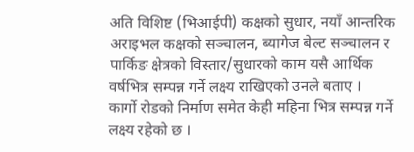अति विशिष्ट (भिआईपी) कक्षको सुधार, नयाँ आन्तरिक अराइभल कक्षको सञ्चालन, ब्यागेज बेल्ट सञ्चालन र पार्किङ क्षेत्रको विस्तार/सुधारको काम यसै आर्थिक वर्षभित्र सम्पन्न गर्ने लक्ष्य राखिएको उनले बताए ।
कार्गो रोडको निर्माण समेत केही महिना भित्र सम्पन्न गर्ने लक्ष्य रहेको छ ।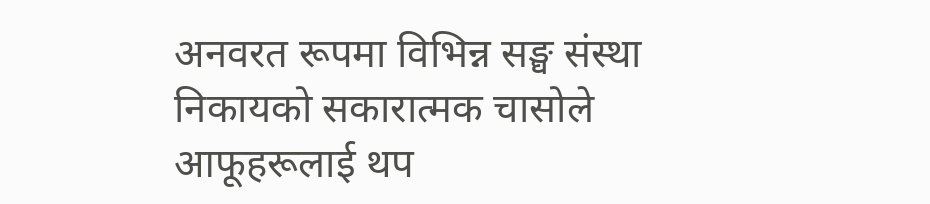अनवरत रूपमा विभिन्न सङ्घ संस्था निकायको सकारात्मक चासोले आफूहरूलाई थप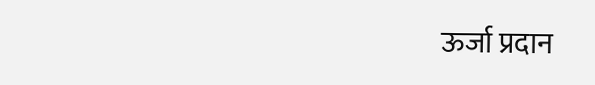ऊर्जा प्रदान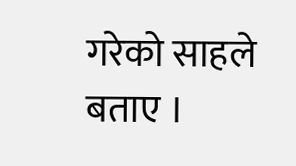गरेको साहले बताए ।